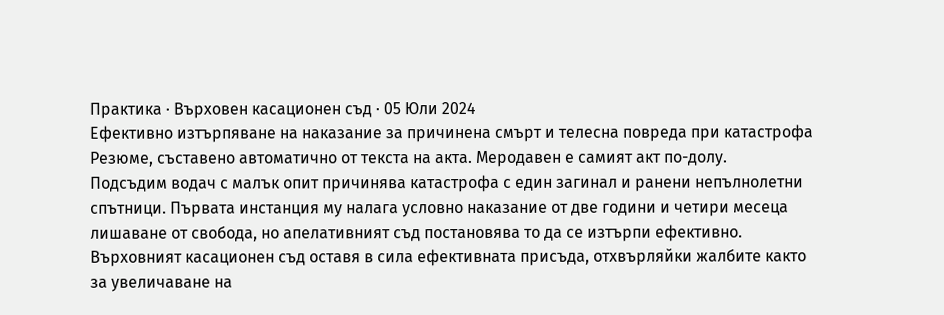Практика · Върховен касационен съд · 05 Юли 2024
Ефективно изтърпяване на наказание за причинена смърт и телесна повреда при катастрофа
Резюме, съставено автоматично от текста на акта. Меродавен е самият акт по-долу.
Подсъдим водач с малък опит причинява катастрофа с един загинал и ранени непълнолетни спътници. Първата инстанция му налага условно наказание от две години и четири месеца лишаване от свобода, но апелативният съд постановява то да се изтърпи ефективно. Върховният касационен съд оставя в сила ефективната присъда, отхвърляйки жалбите както за увеличаване на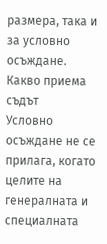размера, така и за условно осъждане.
Какво приема съдът
Условно осъждане не се прилага, когато целите на генералната и специалната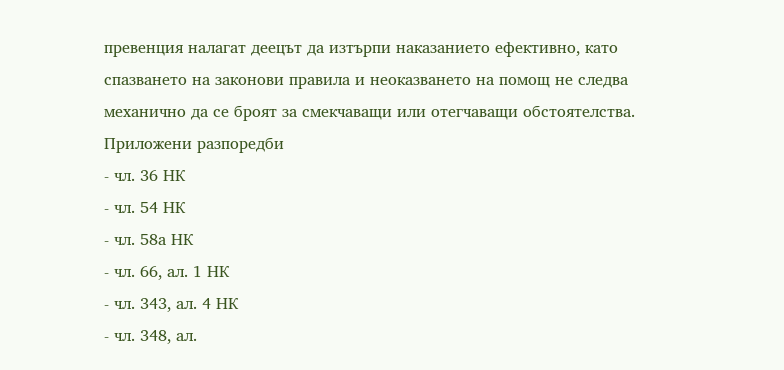превенция налагат деецът да изтърпи наказанието ефективно, като спазването на законови правила и неоказването на помощ не следва механично да се броят за смекчаващи или отегчаващи обстоятелства.
Приложени разпоредби
- чл. 36 НК
- чл. 54 НК
- чл. 58а НК
- чл. 66, ал. 1 НК
- чл. 343, ал. 4 НК
- чл. 348, ал.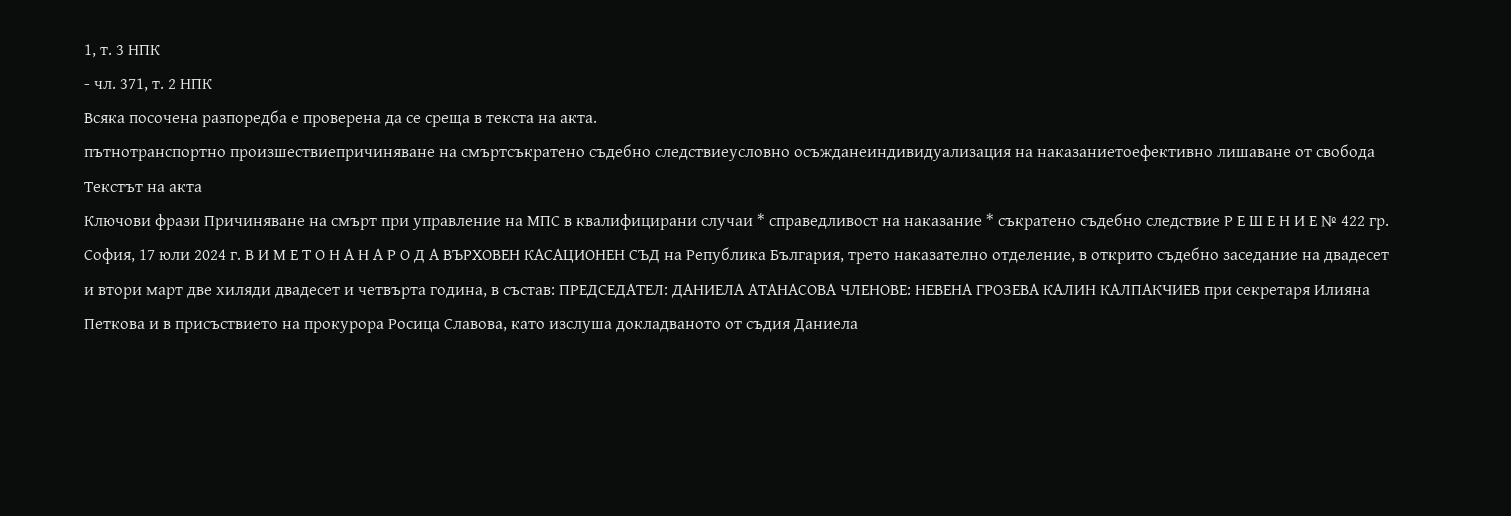1, т. 3 НПК
- чл. 371, т. 2 НПК
Всяка посочена разпоредба е проверена да се среща в текста на акта.
пътнотранспортно произшествиепричиняване на смъртсъкратено съдебно следствиеусловно осъжданеиндивидуализация на наказаниетоефективно лишаване от свобода
Текстът на акта
Ключови фрази Причиняване на смърт при управление на МПС в квалифицирани случаи * справедливост на наказание * съкратено съдебно следствие Р Е Ш Е Н И Е № 422 гр. София, 17 юли 2024 г. В И М Е Т О Н А Н А Р О Д А ВЪРХОВЕН КАСАЦИОНЕН СЪД на Република България, трето наказателно отделение, в открито съдебно заседание на двадесет и втори март две хиляди двадесет и четвърта година, в състав: ПРЕДСЕДАТЕЛ: ДАНИЕЛА АТАНАСОВА ЧЛЕНОВЕ: НЕВЕНА ГРОЗЕВА КАЛИН КАЛПАКЧИЕВ при секретаря Илияна Петкова и в присъствието на прокурора Росица Славова, като изслуша докладваното от съдия Даниела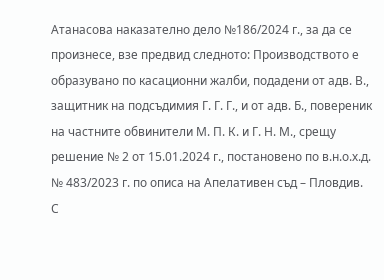Атанасова наказателно дело №186/2024 г., за да се произнесе, взе предвид следното: Производството е образувано по касационни жалби, подадени от адв. В., защитник на подсъдимия Г. Г. Г., и от адв. Б., повереник на частните обвинители М. П. К. и Г. Н. М., срещу решение № 2 от 15.01.2024 г., постановено по в.н.о.х.д. № 483/2023 г. по описа на Апелативен съд – Пловдив. С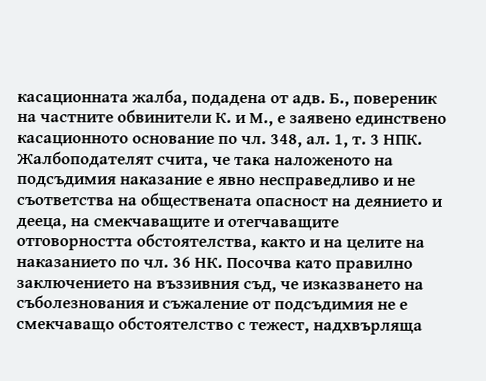касационната жалба, подадена от адв. Б., повереник на частните обвинители К. и М., е заявено единствено касационното основание по чл. 348, ал. 1, т. 3 НПК. Жалбоподателят счита, че така наложеното на подсъдимия наказание е явно несправедливо и не съответства на обществената опасност на деянието и дееца, на смекчаващите и отегчаващите отговорността обстоятелства, както и на целите на наказанието по чл. 36 НК. Посочва като правилно заключението на въззивния съд, че изказването на съболезнования и съжаление от подсъдимия не е смекчаващо обстоятелство с тежест, надхвърляща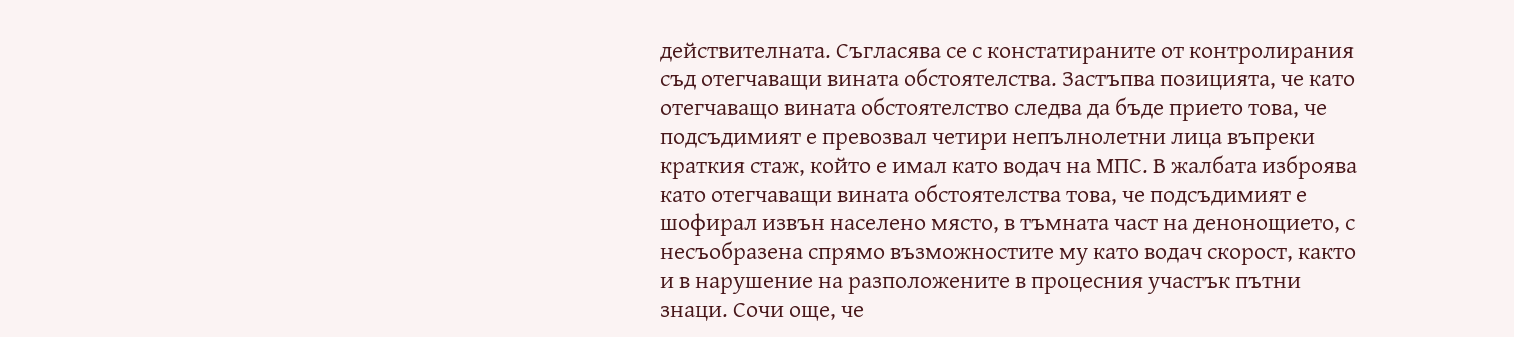действителната. Съгласява се с констатираните от контролирания съд отегчаващи вината обстоятелства. Застъпва позицията, че като отегчаващо вината обстоятелство следва да бъде прието това, че подсъдимият е превозвал четири непълнолетни лица въпреки краткия стаж, който е имал като водач на МПС. В жалбата изброява като отегчаващи вината обстоятелства това, че подсъдимият е шофирал извън населено място, в тъмната част на денонощието, с несъобразена спрямо възможностите му като водач скорост, както и в нарушение на разположените в процесния участък пътни знаци. Сочи още, че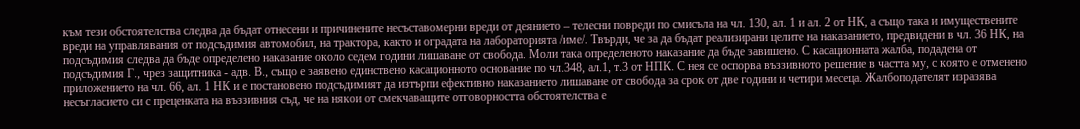към тези обстоятелства следва да бъдат отнесени и причинените несъставомерни вреди от деянието – телесни повреди по смисъла на чл. 130, ал. 1 и ал. 2 от НК, а също така и имуществените вреди на управлявания от подсъдимия автомобил, на трактора, както и оградата на лабораторията /име/. Твърди, че за да бъдат реализирани целите на наказанието, предвидени в чл. 36 НК, на подсъдимия следва да бъде определено наказание около седем години лишаване от свобода. Моли така определеното наказание да бъде завишено. С касационната жалба, подадена от подсъдимия Г., чрез защитника - адв. В., също е заявено единствено касационното основание по чл.348, ал.1, т.3 от НПК. С нея се оспорва въззивното решение в частта му, с която е отменено приложението на чл. 66, ал. 1 НК и е постановено подсъдимият да изтърпи ефективно наказанието лишаване от свобода за срок от две години и четири месеца. Жалбоподателят изразява несъгласието си с преценката на въззивния съд, че на някои от смекчаващите отговорността обстоятелства е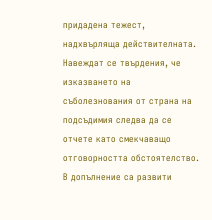придадена тежест, надхвърляща действителната. Навеждат се твърдения, че изказването на съболезнования от страна на подсъдимия следва да се отчете като смекчаващо отговорността обстоятелство. В допълнение са развити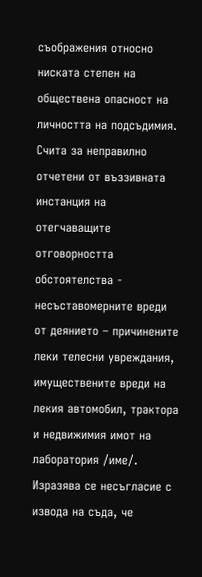съображения относно ниската степен на обществена опасност на личността на подсъдимия. Счита за неправилно отчетени от въззивната инстанция на отегчаващите отговорността обстоятелства - несъставомерните вреди от деянието – причинените леки телесни увреждания, имуществените вреди на лекия автомобил, трактора и недвижимия имот на лаборатория /име/. Изразява се несъгласие с извода на съда, че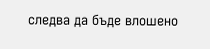следва да бъде влошено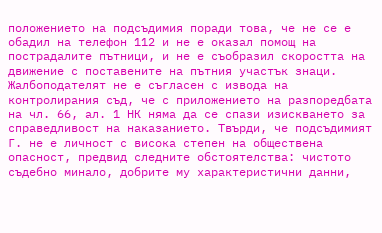положението на подсъдимия поради това, че не се е обадил на телефон 112 и не е оказал помощ на пострадалите пътници, и не е съобразил скоростта на движение с поставените на пътния участък знаци. Жалбоподателят не е съгласен с извода на контролирания съд, че с приложението на разпоредбата на чл. 66, ал. 1 НК няма да се спази изискването за справедливост на наказанието. Твърди, че подсъдимият Г. не е личност с висока степен на обществена опасност, предвид следните обстоятелства: чистото съдебно минало, добрите му характеристични данни,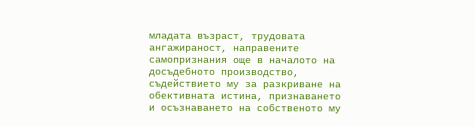младата възраст, трудовата ангажираност, направените самопризнания още в началото на досъдебното производство, съдействието му за разкриване на обективната истина, признаването и осъзнаването на собственото му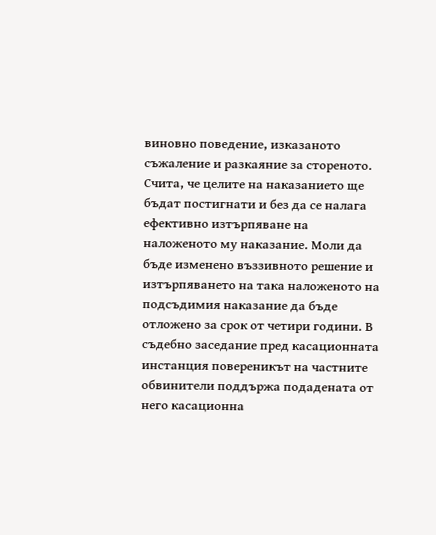виновно поведение, изказаното съжаление и разкаяние за стореното. Счита, че целите на наказанието ще бъдат постигнати и без да се налага ефективно изтърпяване на наложеното му наказание. Моли да бъде изменено въззивното решение и изтърпяването на така наложеното на подсъдимия наказание да бъде отложено за срок от четири години. В съдебно заседание пред касационната инстанция повереникът на частните обвинители поддържа подадената от него касационна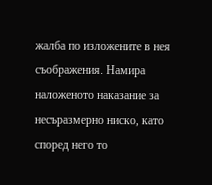жалба по изложените в нея съображения. Намира наложеното наказание за несъразмерно ниско, като според него то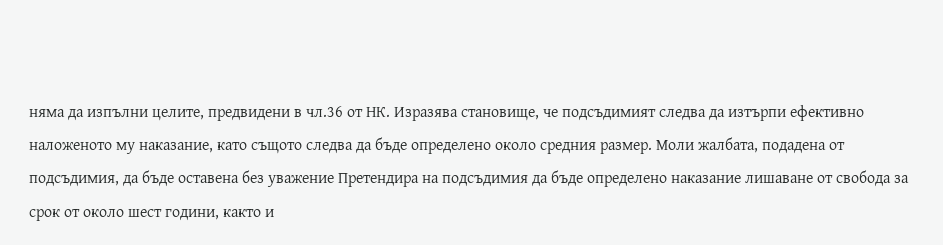няма да изпълни целите, предвидени в чл.36 от НК. Изразява становище, че подсъдимият следва да изтърпи ефективно наложеното му наказание, като същото следва да бъде определено около средния размер. Моли жалбата, подадена от подсъдимия, да бъде оставена без уважение Претендира на подсъдимия да бъде определено наказание лишаване от свобода за срок от около шест години, както и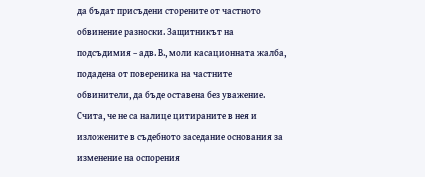да бъдат присъдени сторените от частното обвинение разноски. Защитникът на подсъдимия – адв. В., моли касационната жалба, подадена от повереника на частните обвинители, да бъде оставена без уважение. Счита, че не са налице цитираните в нея и изложените в съдебното заседание основания за изменение на оспорения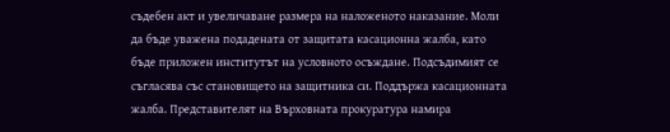съдебен акт и увеличаване размера на наложеното наказание. Моли да бъде уважена подадената от защитата касационна жалба, като бъде приложен институтът на условното осъждане. Подсъдимият се съгласява със становището на защитника си. Поддържа касационната жалба. Представителят на Върховната прокуратура намира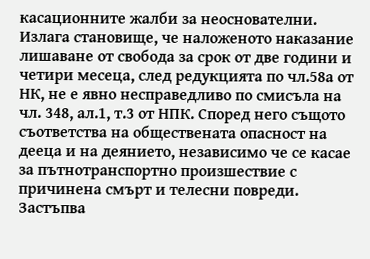касационните жалби за неоснователни. Излага становище, че наложеното наказание лишаване от свобода за срок от две години и четири месеца, след редукцията по чл.58а от НК, не е явно несправедливо по смисъла на чл. 348, ал.1, т.3 от НПК. Според него същото съответства на обществената опасност на дееца и на деянието, независимо че се касае за пътнотранспортно произшествие с причинена смърт и телесни повреди. Застъпва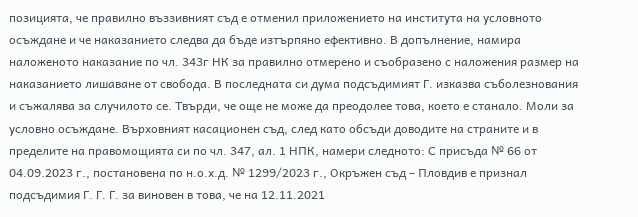позицията, че правилно въззивният съд е отменил приложението на института на условното осъждане и че наказанието следва да бъде изтърпяно ефективно. В допълнение, намира наложеното наказание по чл. 343г НК за правилно отмерено и съобразено с наложения размер на наказанието лишаване от свобода. В последната си дума подсъдимият Г. изказва съболезнования и съжалява за случилото се. Твърди, че още не може да преодолее това, което е станало. Моли за условно осъждане. Върховният касационен съд, след като обсъди доводите на страните и в пределите на правомощията си по чл. 347, ал. 1 НПК, намери следното: С присъда № 66 от 04.09.2023 г., постановена по н.о.х.д. № 1299/2023 г., Окръжен съд – Пловдив е признал подсъдимия Г. Г. Г. за виновен в това, че на 12.11.2021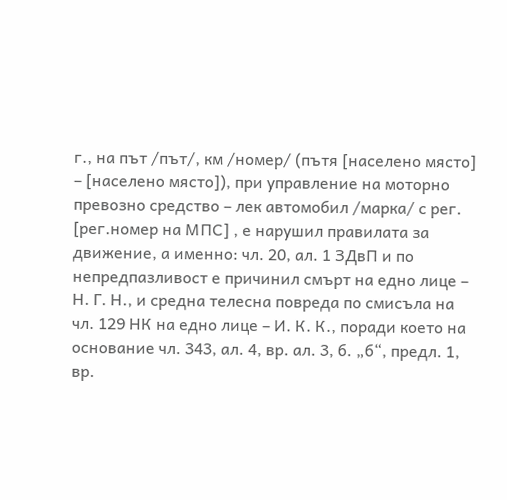г., на път /път/, км /номер/ (пътя [населено място] – [населено място]), при управление на моторно превозно средство – лек автомобил /марка/ с рег. [рег.номер на МПС] , е нарушил правилата за движение, а именно: чл. 20, ал. 1 ЗДвП и по непредпазливост е причинил смърт на едно лице – Н. Г. Н., и средна телесна повреда по смисъла на чл. 129 НК на едно лице – И. К. К., поради което на основание чл. 343, ал. 4, вр. ал. 3, б. „б“, предл. 1, вр.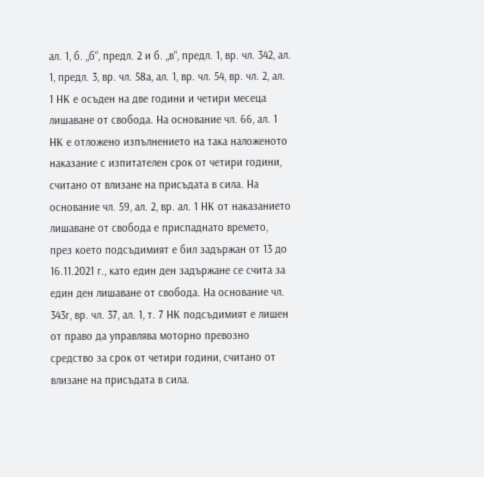ал. 1, б. „б“, предл. 2 и б. „в“, предл. 1, вр. чл. 342, ал. 1, предл. 3, вр. чл. 58а, ал. 1, вр. чл. 54, вр. чл. 2, ал. 1 НК е осъден на две години и четири месеца лишаване от свобода. На основание чл. 66, ал. 1 НК е отложено изпълнението на така наложеното наказание с изпитателен срок от четири години, считано от влизане на присъдата в сила. На основание чл. 59, ал. 2, вр. ал. 1 НК от наказанието лишаване от свобода е приспаднато времето, през което подсъдимият е бил задържан от 13 до 16.11.2021 г., като един ден задържане се счита за един ден лишаване от свобода. На основание чл. 343г, вр. чл. 37, ал. 1, т. 7 НК подсъдимият е лишен от право да управлява моторно превозно средство за срок от четири години, считано от влизане на присъдата в сила.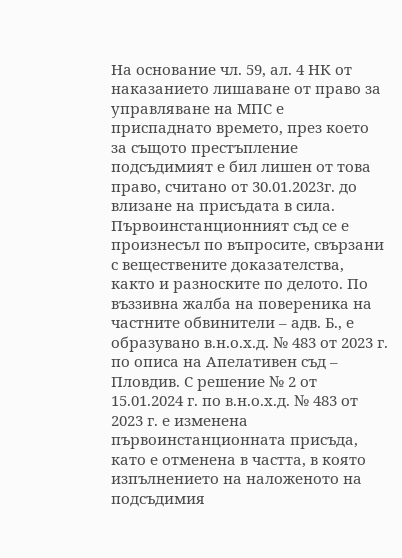На основание чл. 59, ал. 4 НК от наказанието лишаване от право за управляване на МПС е приспаднато времето, през което за същото престъпление подсъдимият е бил лишен от това право, считано от 30.01.2023г. до влизане на присъдата в сила. Първоинстанционният съд се е произнесъл по въпросите, свързани с веществените доказателства, както и разноските по делото. По въззивна жалба на повереника на частните обвинители – адв. Б., е образувано в.н.о.х.д. № 483 от 2023 г. по описа на Апелативен съд – Пловдив. С решение № 2 от 15.01.2024 г. по в.н.о.х.д. № 483 от 2023 г. е изменена първоинстанционната присъда, като е отменена в частта, в която изпълнението на наложеното на подсъдимия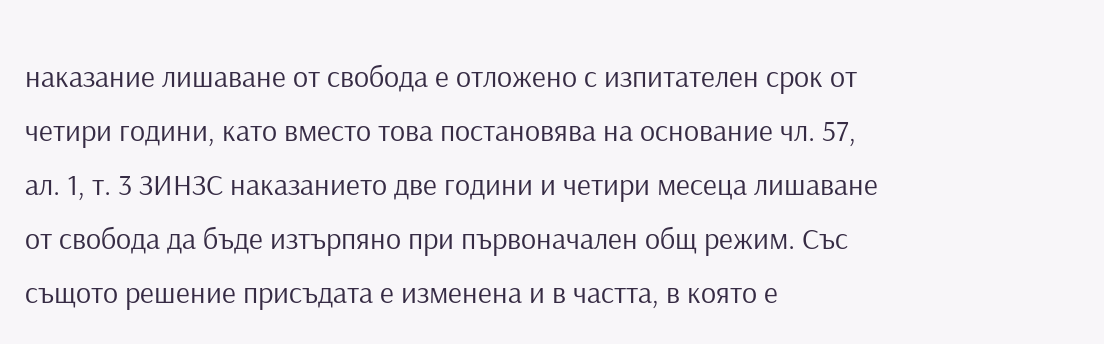наказание лишаване от свобода е отложено с изпитателен срок от четири години, като вместо това постановява на основание чл. 57, ал. 1, т. 3 ЗИНЗС наказанието две години и четири месеца лишаване от свобода да бъде изтърпяно при първоначален общ режим. Със същото решение присъдата е изменена и в частта, в която е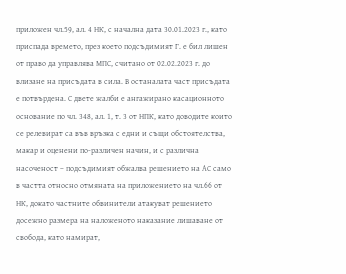приложен чл.59, ал. 4 НК, с начална дата 30.01.2023 г., като приспада времето, през което подсъдимият Г. е бил лишен от право да управлява МПС, считано от 02.02.2023 г. до влизане на присъдата в сила. В останалата част присъдата е потвърдена. С двете жалби е ангажирано касационното основание по чл. 348, ал. 1, т. 3 от НПК, като доводите които се релевират са във връзка с едни и същи обстоятелства, макар и оценени по-различен начин, и с различна насоченост – подсъдимият обжалва решението на АС само в частта относно отмяната на приложението на чл.66 от НК, докато частните обвинители атакуват решението досежно размера на наложеното наказание лишаване от свобода, като намират,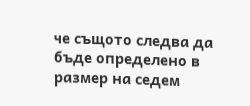че същото следва да бъде определено в размер на седем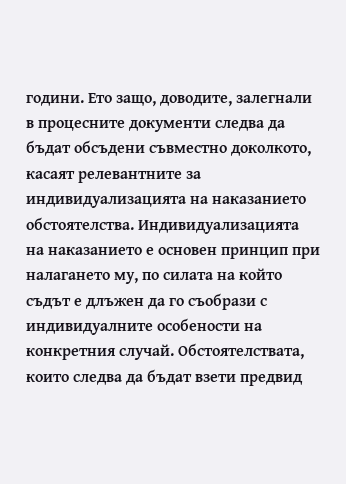години. Ето защо, доводите, залегнали в процесните документи следва да бъдат обсъдени съвместно доколкото, касаят релевантните за индивидуализацията на наказанието обстоятелства. Индивидуализацията на наказанието е основен принцип при налагането му, по силата на който съдът е длъжен да го съобрази с индивидуалните особености на конкретния случай. Обстоятелствата, които следва да бъдат взети предвид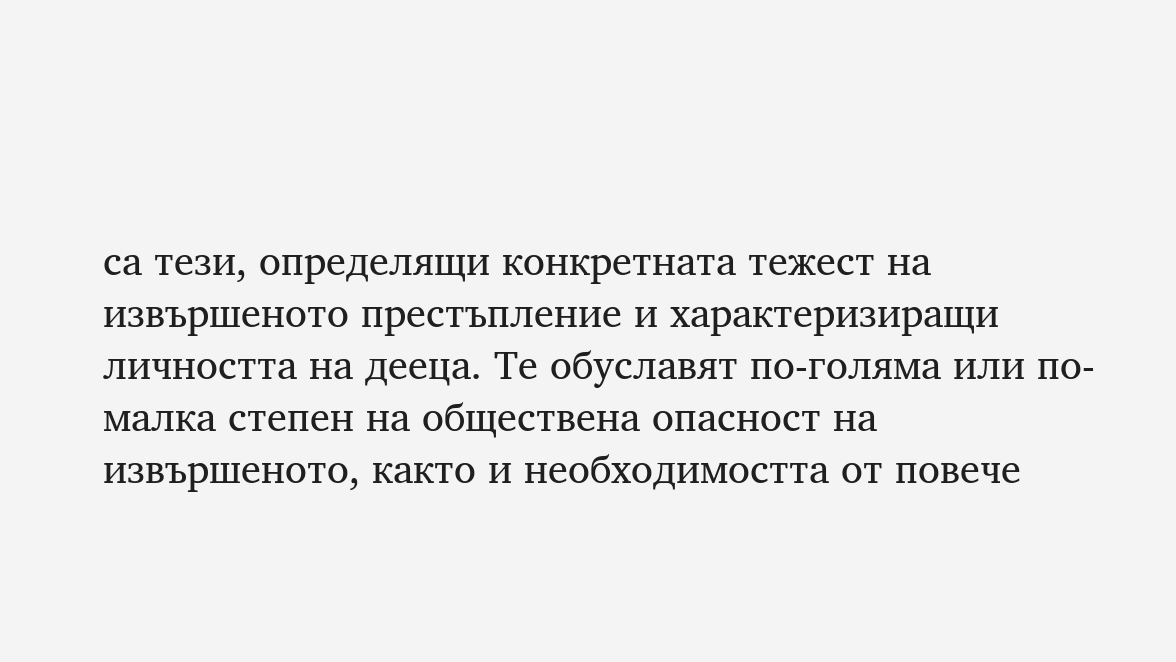са тези, определящи конкретната тежест на извършеното престъпление и характеризиращи личността на дееца. Те обуславят по-голяма или по-малка степен на обществена опасност на извършеното, както и необходимостта от повече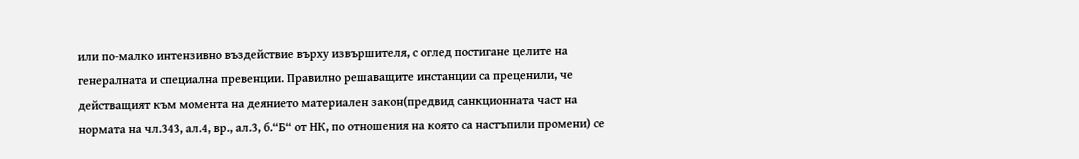или по-малко интензивно въздействие върху извършителя, с оглед постигане целите на генералната и специална превенции. Правилно решаващите инстанции са преценили, че действащият към момента на деянието материален закон(предвид санкционната част на нормата на чл.343, ал.4, вр., ал.3, б.“Б“ от НК, по отношения на която са настъпили промени) се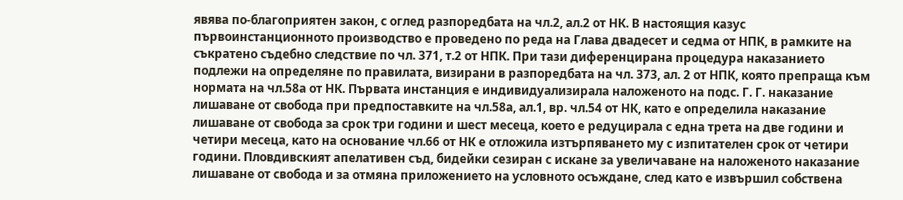явява по-благоприятен закон, с оглед разпоредбата на чл.2, ал.2 от НК. В настоящия казус първоинстанционното производство е проведено по реда на Глава двадесет и седма от НПК, в рамките на съкратено съдебно следствие по чл. 371, т.2 от НПК. При тази диференцирана процедура наказанието подлежи на определяне по правилата, визирани в разпоредбата на чл. 373, ал. 2 от НПК, която препраща към нормата на чл.58а от НК. Първата инстанция е индивидуализирала наложеното на подс. Г. Г. наказание лишаване от свобода при предпоставките на чл.58а, ал.1, вр. чл.54 от НК, като е определила наказание лишаване от свобода за срок три години и шест месеца, което е редуцирала с една трета на две години и четири месеца, като на основание чл.66 от НК е отложила изтърпяването му с изпитателен срок от четири години. Пловдивският апелативен съд, бидейки сезиран с искане за увеличаване на наложеното наказание лишаване от свобода и за отмяна приложението на условното осъждане, след като е извършил собствена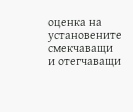оценка на установените смекчаващи и отегчаващи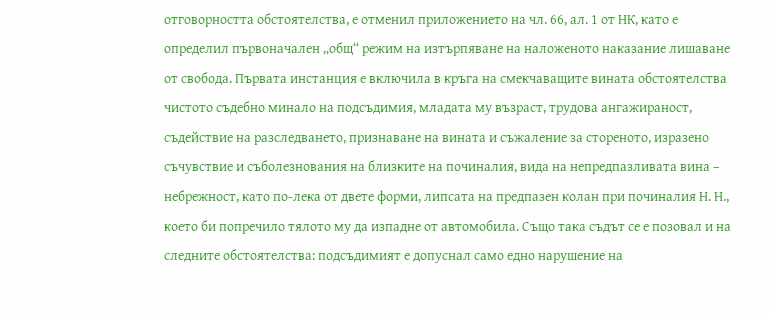отговорността обстоятелства, е отменил приложението на чл. 66, ал. 1 от НК, като е определил първоначален „общ“ режим на изтърпяване на наложеното наказание лишаване от свобода. Първата инстанция е включила в кръга на смекчаващите вината обстоятелства чистото съдебно минало на подсъдимия, младата му възраст, трудова ангажираност, съдействие на разследването, признаване на вината и съжаление за стореното, изразено съчувствие и съболезнования на близките на починалия, вида на непредпазливата вина – небрежност, като по-лека от двете форми, липсата на предпазен колан при починалия Н. Н., което би попречило тялото му да изпадне от автомобила. Също така съдът се е позовал и на следните обстоятелства: подсъдимият е допуснал само едно нарушение на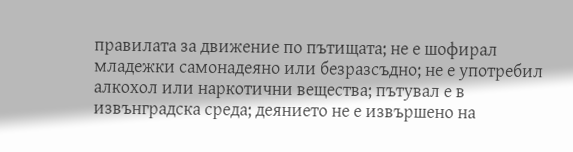правилата за движение по пътищата; не е шофирал младежки самонадеяно или безразсъдно; не е употребил алкохол или наркотични вещества; пътувал е в извънградска среда; деянието не е извършено на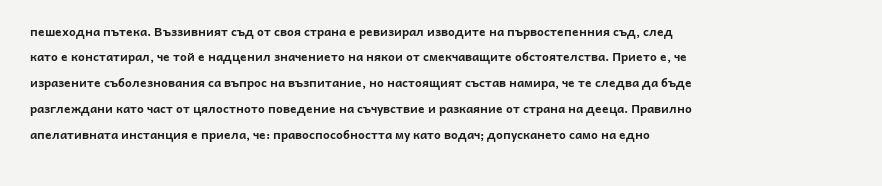пешеходна пътека. Въззивният съд от своя страна е ревизирал изводите на първостепенния съд, след като е констатирал, че той е надценил значението на някои от смекчаващите обстоятелства. Прието е, че изразените съболезнования са въпрос на възпитание, но настоящият състав намира, че те следва да бъде разглеждани като част от цялостното поведение на съчувствие и разкаяние от страна на дееца. Правилно апелативната инстанция е приела, че: правоспособността му като водач; допускането само на едно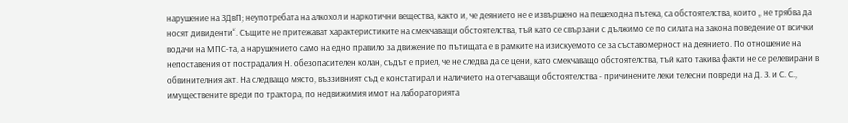нарушение на ЗДвП; неупотребата на алкохол и наркотични вещества, както и, че деянието не е извършено на пешеходна пътека, са обстоятелства, които „ не трябва да носят дивиденти“. Същите не притежават характеристиките на смекчаващи обстоятелства, тъй като се свързани с дължимо се по силата на закона поведение от всички водачи на МПС-та, а нарушението само на едно правило за движение по пътищата е в рамките на изискуемото се за съставомерност на деянието. По отношение на непоставения от пострадалия Н. обезопасителен колан, съдът е приел, че не следва да се цени, като смекчаващо обстоятелства, тъй като такива факти не се релевирани в обвинителния акт. На следващо място, въззивният съд е констатирал и наличието на отегчаващи обстоятелства - причинените леки телесни повреди на Д. З. и С. С., имуществените вреди по трактора, по недвижимия имот на лабораторията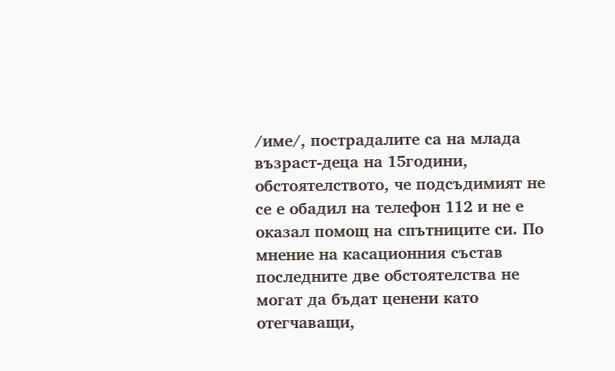/име/, пострадалите са на млада възраст-деца на 15години, обстоятелството, че подсъдимият не се е обадил на телефон 112 и не е оказал помощ на спътниците си. По мнение на касационния състав последните две обстоятелства не могат да бъдат ценени като отегчаващи,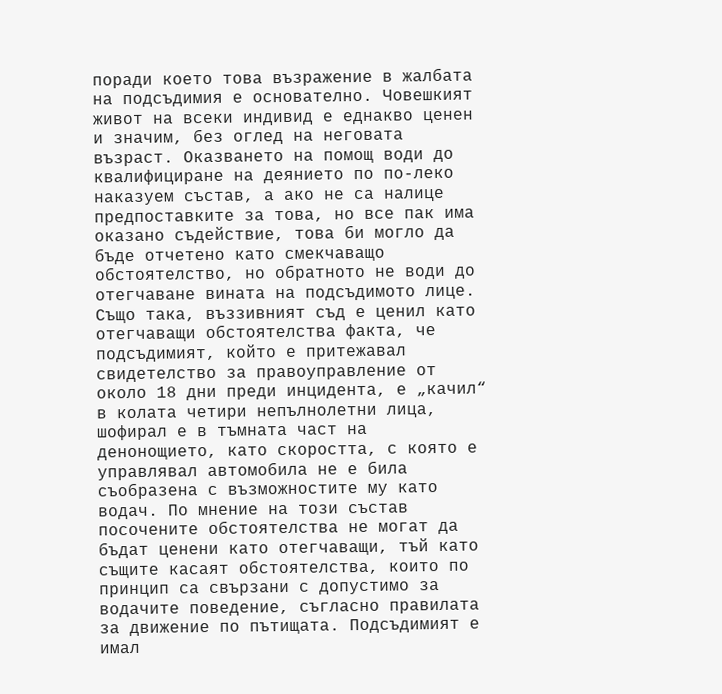поради което това възражение в жалбата на подсъдимия е основателно. Човешкият живот на всеки индивид е еднакво ценен и значим, без оглед на неговата възраст. Оказването на помощ води до квалифициране на деянието по по-леко наказуем състав, а ако не са налице предпоставките за това, но все пак има оказано съдействие, това би могло да бъде отчетено като смекчаващо обстоятелство, но обратното не води до отегчаване вината на подсъдимото лице. Също така, въззивният съд е ценил като отегчаващи обстоятелства факта, че подсъдимият, който е притежавал свидетелство за правоуправление от около 18 дни преди инцидента, е „качил“ в колата четири непълнолетни лица, шофирал е в тъмната част на денонощието, като скоростта, с която е управлявал автомобила не е била съобразена с възможностите му като водач. По мнение на този състав посочените обстоятелства не могат да бъдат ценени като отегчаващи, тъй като същите касаят обстоятелства, които по принцип са свързани с допустимо за водачите поведение, съгласно правилата за движение по пътищата. Подсъдимият е имал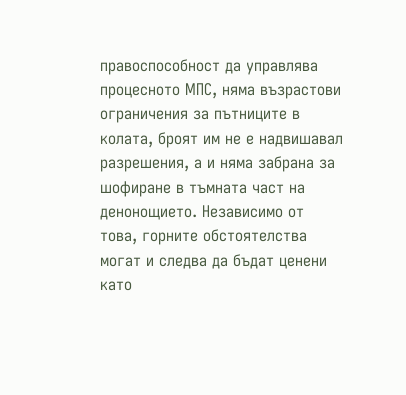правоспособност да управлява процесното МПС, няма възрастови ограничения за пътниците в колата, броят им не е надвишавал разрешения, а и няма забрана за шофиране в тъмната част на денонощието. Независимо от това, горните обстоятелства могат и следва да бъдат ценени като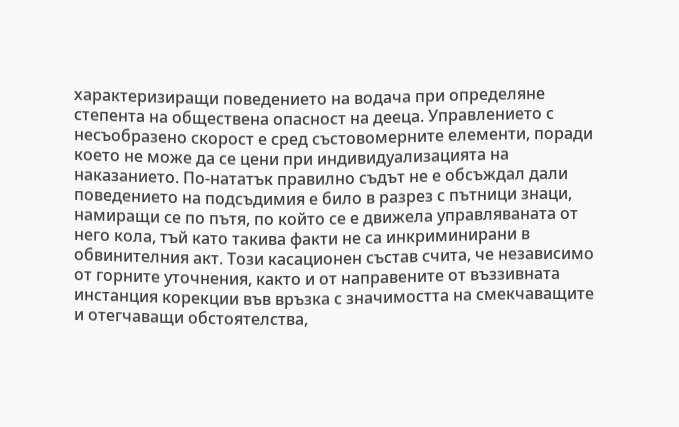характеризиращи поведението на водача при определяне степента на обществена опасност на дееца. Управлението с несъобразено скорост е сред състовомерните елементи, поради което не може да се цени при индивидуализацията на наказанието. По-нататък правилно съдът не е обсъждал дали поведението на подсъдимия е било в разрез с пътници знаци, намиращи се по пътя, по който се е движела управляваната от него кола, тъй като такива факти не са инкриминирани в обвинителния акт. Този касационен състав счита, че независимо от горните уточнения, както и от направените от въззивната инстанция корекции във връзка с значимостта на смекчаващите и отегчаващи обстоятелства,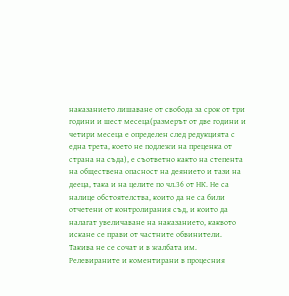наказанието лишаване от свобода за срок от три години и шест месеца(размерът от две години и четири месеца е определен след редукцията с една трета, което не подлежи на преценка от страна на съда), е съответно както на степента на обществена опасност на деянието и тази на дееца, така и на целите по чл.36 от НК. Не са налице обстоятелства, които да не са били отчетени от контролирания съд, и които да налагат увеличаване на наказанието, каквото искане се прави от частните обвинители. Такива не се сочат и в жалбата им. Релевираните и коментирани в процесния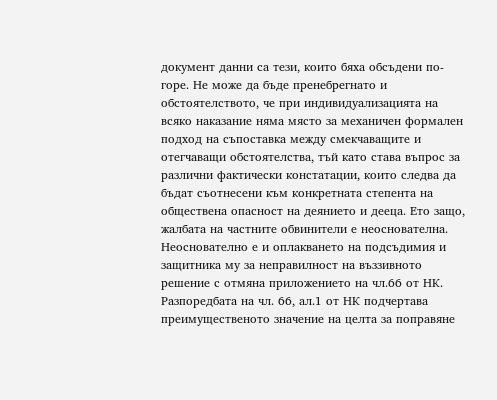документ данни са тези, които бяха обсъдени по-горе. Не може да бъде пренебрегнато и обстоятелството, че при индивидуализацията на всяко наказание няма място за механичен формален подход на съпоставка между смекчаващите и отегчаващи обстоятелства, тъй като става въпрос за различни фактически констатации, които следва да бъдат съотнесени към конкретната степента на обществена опасност на деянието и дееца. Ето защо, жалбата на частните обвинители е неоснователна. Неоснователно е и оплакването на подсъдимия и защитника му за неправилност на въззивното решение с отмяна приложението на чл.66 от НК. Разпоредбата на чл. 66, ал.1 от НК подчертава преимущественото значение на целта за поправяне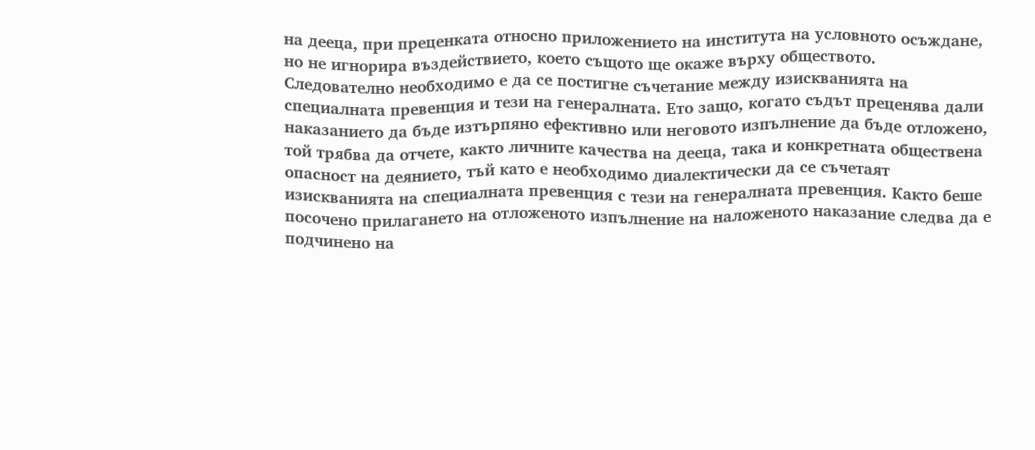на дееца, при преценката относно приложението на института на условното осъждане, но не игнорира въздействието, което същото ще окаже върху обществото. Следователно необходимо е да се постигне съчетание между изискванията на специалната превенция и тези на генералната. Ето защо, когато съдът преценява дали наказанието да бъде изтърпяно ефективно или неговото изпълнение да бъде отложено, той трябва да отчете, както личните качества на дееца, така и конкретната обществена опасност на деянието, тъй като е необходимо диалектически да се съчетаят изискванията на специалната превенция с тези на генералната превенция. Както беше посочено прилагането на отложеното изпълнение на наложеното наказание следва да е подчинено на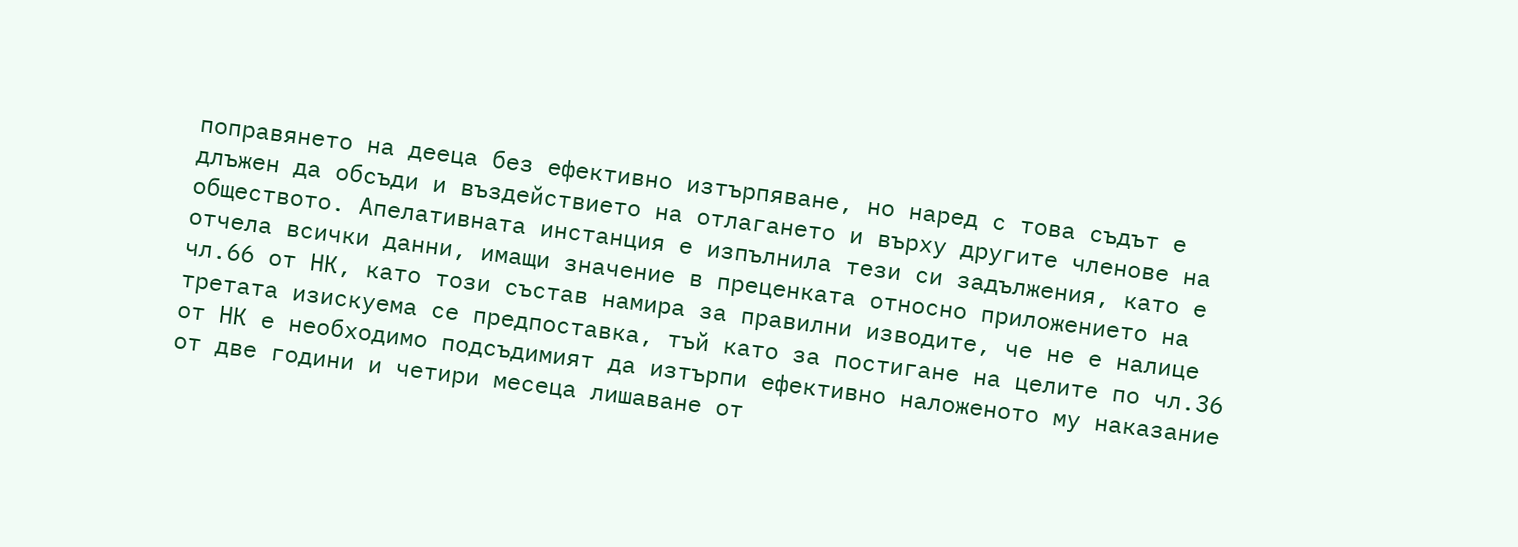поправянето на дееца без ефективно изтърпяване, но наред с това съдът е длъжен да обсъди и въздействието на отлагането и върху другите членове на обществото. Апелативната инстанция е изпълнила тези си задължения, като е отчела всички данни, имащи значение в преценката относно приложението на чл.66 от НК, като този състав намира за правилни изводите, че не е налице третата изискуема се предпоставка, тъй като за постигане на целите по чл.36 от НК е необходимо подсъдимият да изтърпи ефективно наложеното му наказание от две години и четири месеца лишаване от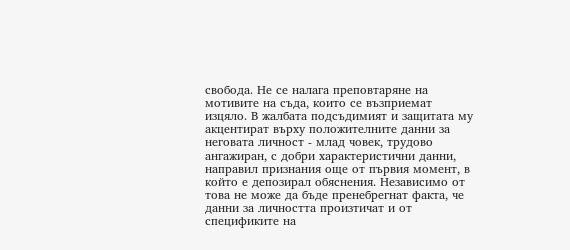свобода. Не се налага преповтаряне на мотивите на съда, които се възприемат изцяло. В жалбата подсъдимият и защитата му акцентират върху положителните данни за неговата личност - млад човек, трудово ангажиран, с добри характеристични данни, направил признания още от първия момент, в който е депозирал обяснения. Независимо от това не може да бъде пренебрегнат факта, че данни за личността произтичат и от спецификите на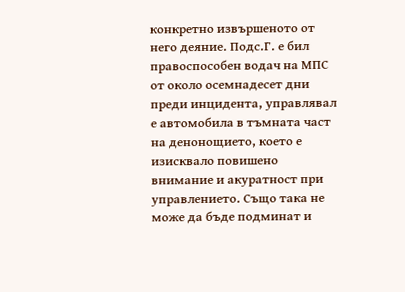конкретно извършеното от него деяние. Подс.Г. е бил правоспособен водач на МПС от около осемнадесет дни преди инцидента, управлявал е автомобила в тъмната част на денонощието, което е изисквало повишено внимание и акуратност при управлението. Също така не може да бъде подминат и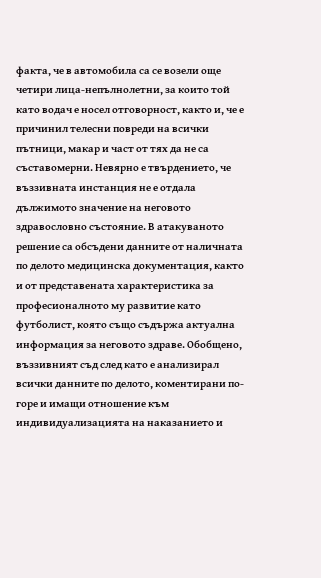факта, че в автомобила са се возели още четири лица-непълнолетни, за които той като водач е носел отговорност, както и, че е причинил телесни повреди на всички пътници, макар и част от тях да не са съставомерни. Невярно е твърдението, че въззивната инстанция не е отдала дължимото значение на неговото здравословно състояние. В атакуваното решение са обсъдени данните от наличната по делото медицинска документация, както и от представената характеристика за професионалното му развитие като футболист, която също съдържа актуална информация за неговото здраве. Обобщено, въззивният съд след като е анализирал всички данните по делото, коментирани по-горе и имащи отношение към индивидуализацията на наказанието и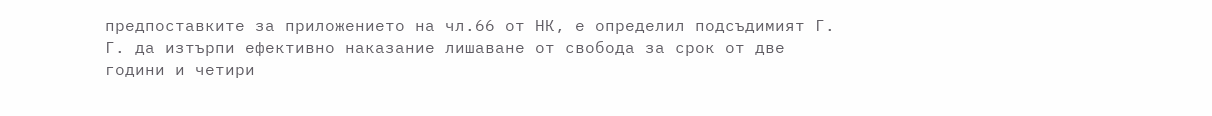предпоставките за приложението на чл.66 от НК, е определил подсъдимият Г. Г. да изтърпи ефективно наказание лишаване от свобода за срок от две години и четири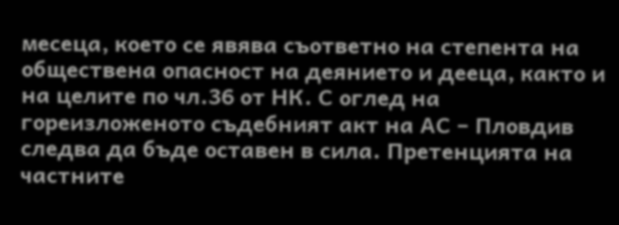месеца, което се явява съответно на степента на обществена опасност на деянието и дееца, както и на целите по чл.36 от НК. С оглед на гореизложеното съдебният акт на АС – Пловдив следва да бъде оставен в сила. Претенцията на частните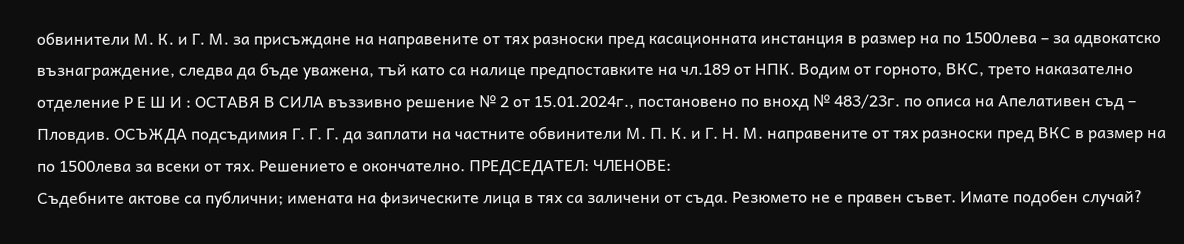обвинители М. К. и Г. М. за присъждане на направените от тях разноски пред касационната инстанция в размер на по 1500лева – за адвокатско възнаграждение, следва да бъде уважена, тъй като са налице предпоставките на чл.189 от НПК. Водим от горното, ВКС, трето наказателно отделение Р Е Ш И : ОСТАВЯ В СИЛА въззивно решение № 2 от 15.01.2024г., постановено по внохд № 483/23г. по описа на Апелативен съд – Пловдив. ОСЪЖДА подсъдимия Г. Г. Г. да заплати на частните обвинители М. П. К. и Г. Н. М. направените от тях разноски пред ВКС в размер на по 1500лева за всеки от тях. Решението е окончателно. ПРЕДСЕДАТЕЛ: ЧЛЕНОВЕ:
Съдебните актове са публични; имената на физическите лица в тях са заличени от съда. Резюмето не е правен съвет. Имате подобен случай?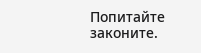Попитайте законите.